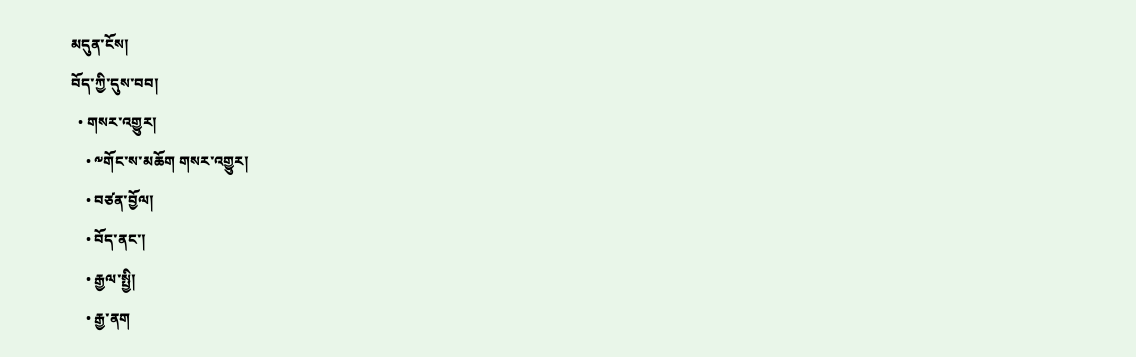མདུན་ངོས།
བོད་ཀྱི་དུས་བབ།
  • གསར་འགྱུར།
    • ༸གོང་ས་མཆོག གསར་འགྱུར།
    • བཙན་བྱོལ།
    • བོད་ནང་།
    • རྒྱལ་སྤྱི།
    • རྒྱ་ནག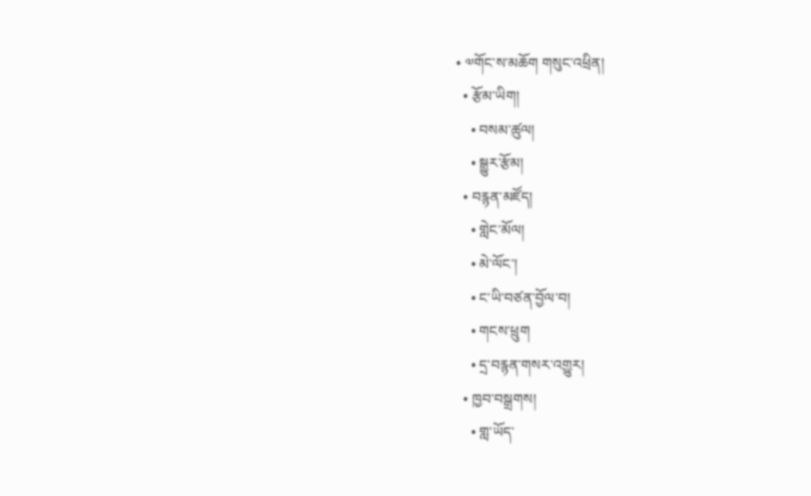• ༧གོང་ས་མཆོག གསུང་འཕྲིན།
  • རྩོམ་ཡིག།
    • བསམ་ཚུལ།
    • སྒྱུར་རྩོམ།
  • བརྙན་མཛོད།
    • གླེང་མོལ།
    • མེ་ལོང་།
    • ང་ཡི་བཙན་བྱོལ་བ།
    • གངས་ཕྲུག
    • དྲ་བརྙན་གསར་འགྱུར།
  • ཁྱབ་བསྒྲགས།
    • གླ་ཡོད་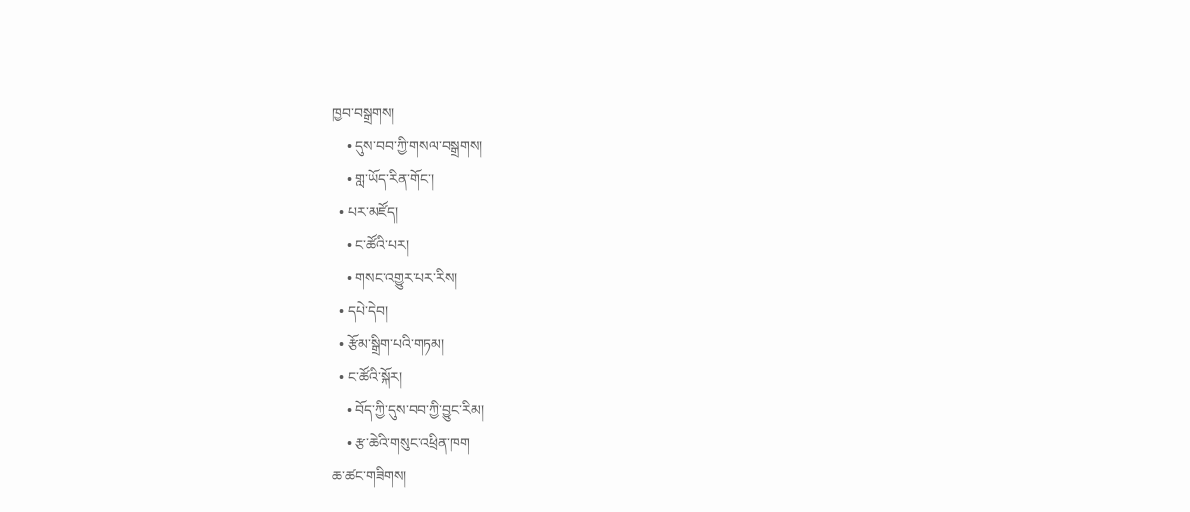ཁྱབ་བསྒྲགས།
    • དུས་བབ་ཀྱི་གསལ་བསྒྲགས།
    • གླ་ཡོད་རིན་གོང་།
  • པར་མཛོད།
    • ང་ཚོའི་པར།
    • གསང་འགྱུར་པར་རིས།
  • དཔེ་དེབ།
  • རྩོམ་སྒྲིག་པའི་གཏམ།
  • ང་ཚོའི་སྐོར།
    • བོད་ཀྱི་དུས་བབ་ཀྱི་བྱུང་རིམ།
    • རྩ་ཆེའི་གསུང་འཕྲིན་ཁག
ཆ་ཚང་གཟིགས།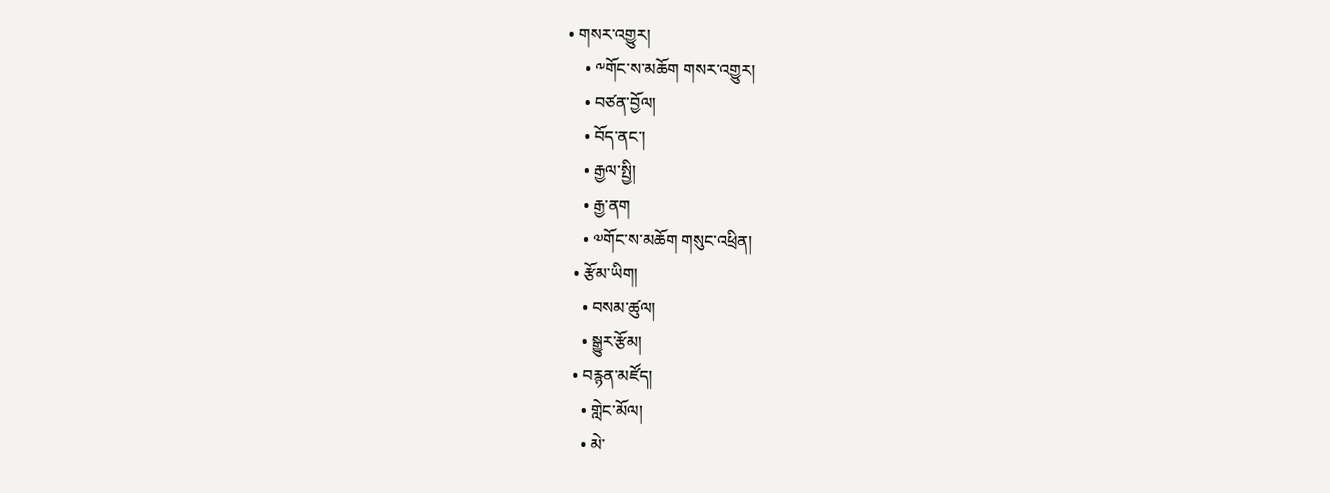• གསར་འགྱུར།
    • ༸གོང་ས་མཆོག གསར་འགྱུར།
    • བཙན་བྱོལ།
    • བོད་ནང་།
    • རྒྱལ་སྤྱི།
    • རྒྱ་ནག
    • ༧གོང་ས་མཆོག གསུང་འཕྲིན།
  • རྩོམ་ཡིག།
    • བསམ་ཚུལ།
    • སྒྱུར་རྩོམ།
  • བརྙན་མཛོད།
    • གླེང་མོལ།
    • མེ་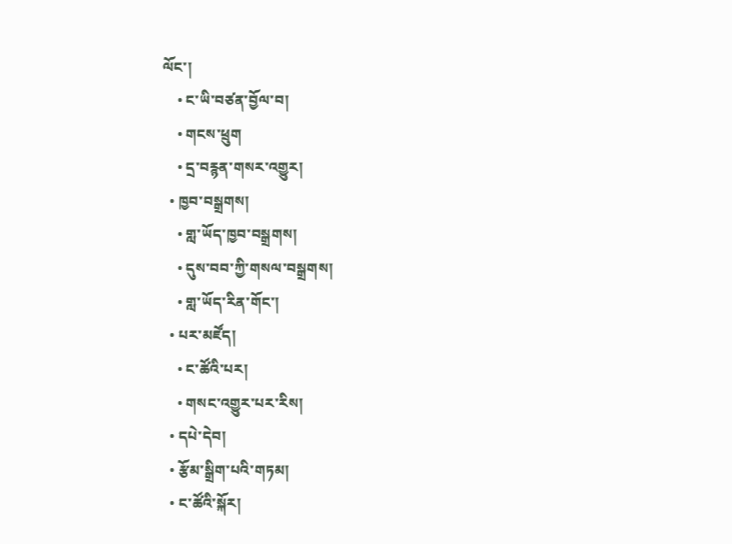ལོང་།
    • ང་ཡི་བཙན་བྱོལ་བ།
    • གངས་ཕྲུག
    • དྲ་བརྙན་གསར་འགྱུར།
  • ཁྱབ་བསྒྲགས།
    • གླ་ཡོད་ཁྱབ་བསྒྲགས།
    • དུས་བབ་ཀྱི་གསལ་བསྒྲགས།
    • གླ་ཡོད་རིན་གོང་།
  • པར་མཛོད།
    • ང་ཚོའི་པར།
    • གསང་འགྱུར་པར་རིས།
  • དཔེ་དེབ།
  • རྩོམ་སྒྲིག་པའི་གཏམ།
  • ང་ཚོའི་སྐོར།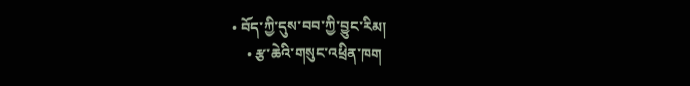• བོད་ཀྱི་དུས་བབ་ཀྱི་བྱུང་རིམ།
    • རྩ་ཆེའི་གསུང་འཕྲིན་ཁག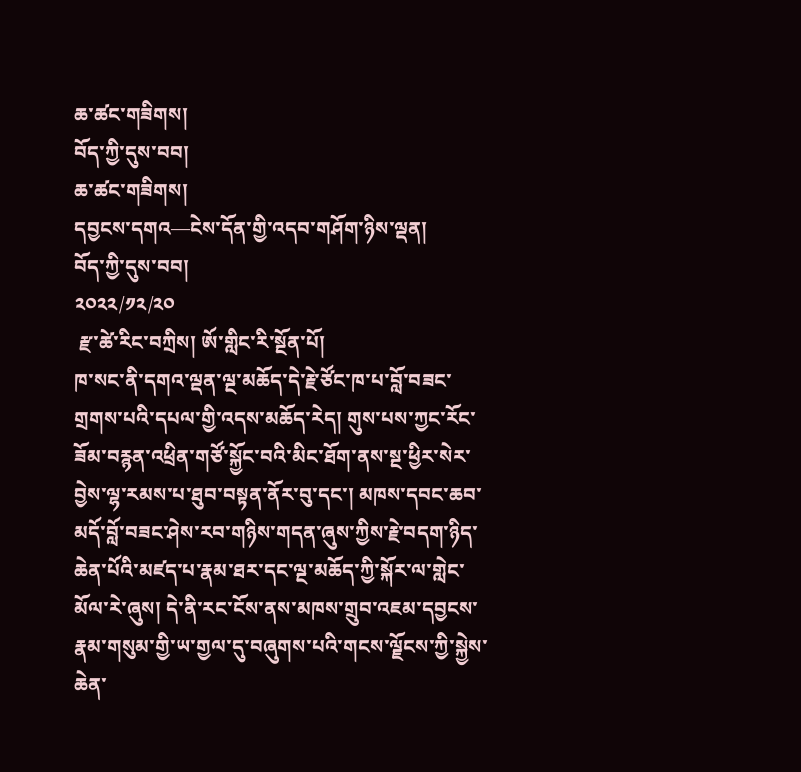ཆ་ཚང་གཟིགས།
བོད་ཀྱི་དུས་བབ།
ཆ་ཚང་གཟིགས།
དབྱངས་དགའ—ངེས་དོན་གྱི་འདབ་གཤོག་ཉིས་ལྡན།
བོད་ཀྱི་དུས་བབ།
༢༠༢༢/༡༢/༢༠
 རྫ་ཚེ་རིང་བཀྲིས། ཨོ་གླིང་རི་སྔོན་པོ།
ཁ་སང་ནི་དགའ་ལྡན་ལྔ་མཆོད་དེ་རྗེ་ཙོང་ཁ་པ་བློ་བཟང་གྲགས་པའི་དཔལ་གྱི་འདས་མཆོད་རེད། གུས་པས་ཀྱང་རོང་ཟོམ་བརྙན་འཕྲིན་གཙོ་སྐྱོང་བའི་མིང་ཐོག་ནས་སྔ་ཕྱིར་སེར་བྱེས་ལྷ་རམས་པ་ཐུབ་བསྟན་ནོར་བུ་དང་། མཁས་དབང་ཆབ་མདོ་བློ་བཟང་ཤེས་རབ་གཉིས་གདན་ཞུས་ཀྱིས་རྗེ་བདག་ཉིད་ཆེན་པོའི་མཛད་པ་རྣམ་ཐར་དང་ལྔ་མཆོད་ཀྱི་སྐོར་ལ་གླེང་མོལ་རེ་ཞུས། དེ་ནི་རང་ངོས་ནས་མཁས་གྲུབ་འཇམ་དབྱངས་རྣམ་གསུམ་གྱི་ཡ་གྱལ་དུ་བཞུགས་པའི་གངས་ལྗོངས་ཀྱི་སྐྱེས་ཆེན་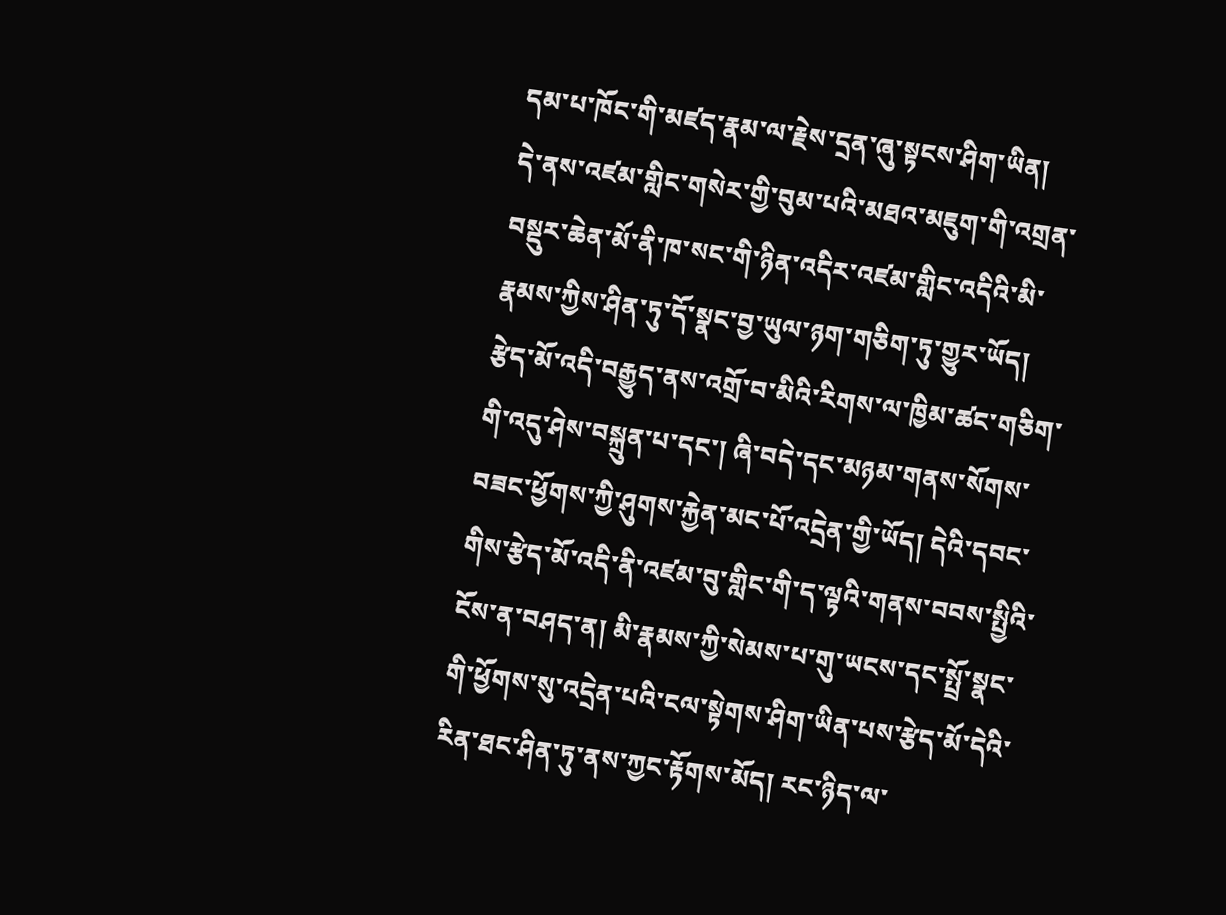དམ་པ་ཁོང་གི་མཛད་རྣམ་ལ་རྗེས་དྲན་ཞུ་སྟངས་ཤིག་ཡིན།
དེ་ནས་འཛམ་གླིང་གསེར་གྱི་བུམ་པའི་མཐའ་མཇུག་གི་འགྲན་བསྡུར་ཆེན་མོ་ནི་ཁ་སང་གི་ཉིན་འདིར་འཛམ་གླིང་འདིའི་མི་རྣམས་ཀྱིས་ཤིན་ཏུ་དོ་སྣང་བྱ་ཡུལ་ཉག་གཅིག་ཏུ་གྱུར་ཡོད། རྩེད་མོ་འདི་བརྒྱུད་ནས་འགྲོ་བ་མིའི་རིགས་ལ་ཁྱིམ་ཚང་གཅིག་གི་འདུ་ཤེས་བསྐྲུན་པ་དང་། ཞི་བདེ་དང་མཉམ་གནས་སོགས་བཟང་ཕྱོགས་ཀྱི་ཤུགས་རྐྱེན་མང་པོ་འདྲེན་གྱི་ཡོད། དེའི་དབང་གིས་རྩེད་མོ་འདི་ནི་འཛམ་བུ་གླིང་གི་ད་ལྟའི་གནས་བབས་སྤྱིའི་ངོས་ན་བཤད་ན། མི་རྣམས་ཀྱི་སེམས་པ་གུ་ཡངས་དང་སྤྲོ་སྣང་གི་ཕྱོགས་སུ་འདྲེན་པའི་ངལ་སྟེགས་ཤིག་ཡིན་པས་རྩེད་མོ་དེའི་རིན་ཐང་ཤིན་ཏུ་ནས་ཀྱང་རྟོགས་མོད། རང་ཉིད་ལ་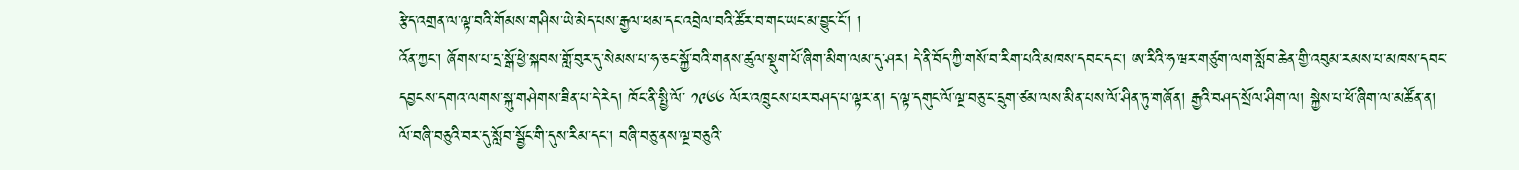རྩེད་འགྲན་ལ་ལྟ་བའི་གོམས་གཤིས་ཡེ་མེད་པས་རྒྱལ་ཕམ་དང་འབྲེལ་བའི་ཚོར་བ་གང་ཡང་མ་བྱུང་ངོ་། །
འོན་ཀྱང་། ཞོགས་པ་དྲ་སྒོ་ཕྱེ་སྐབས་གློ་བུར་དུ་སེམས་པ་ཧ་ཅང་སྐྱོ་བའི་གནས་ཚུལ་སྡུག་པོ་ཞིག་མིག་ལམ་དུ་ཤར། དེ་ནི་བོད་ཀྱི་གསོ་བ་རིག་པའི་མཁས་དབང་དང་། ཨ་རིའི་ཧ་ཝར་གཙུག་ལག་སློབ་ཆེན་གྱི་འབུམ་རམས་པ་མཁས་དབང་དབྱངས་དགའ་ལགས་སྐུ་གཤེགས་ཟིན་པ་དེ་རེད། ཁོང་ནི་སྤྱི་ལོ་ ༡༩༦༦ ལོར་འཁྲུངས་པར་བཤད་པ་ལྟར་ན། ད་ལྟ་དགུང་ལོ་ལྔ་བཅུ་ང་དྲུག་ཙམ་ལས་མིན་པས་ལོ་ཤིན་ཏུ་གཞོན། རྒྱའི་བཤད་སྲོལ་ཤིག་ལ། སྐྱེས་པ་ཕོ་ཞིག་ལ་མཚོན་ན། ལོ་བཞི་བཅུའི་བར་དུ་སློབ་སྦྱོང་གི་དུས་རིམ་དང་། བཞི་བཅུ་ནས་ལྔ་བཅུའི་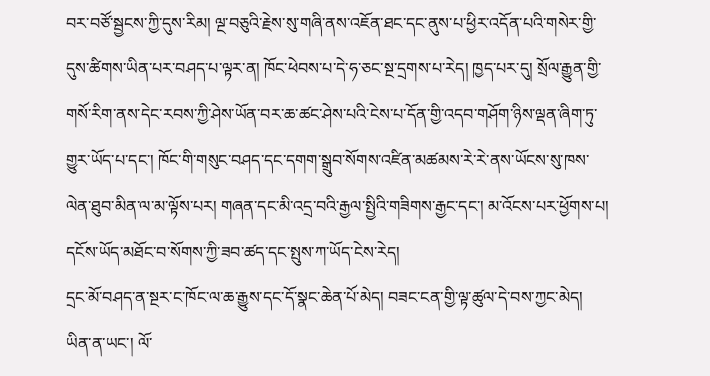བར་བཙོ་སྦྱངས་ཀྱི་དུས་རིམ། ལྔ་བཅུའི་རྗེས་སུ་གཞི་ནས་འཇོན་ཐང་དང་ནུས་པ་ཕྱིར་འདོན་པའི་གསེར་གྱི་དུས་ཚིགས་ཡིན་པར་བཤད་པ་ལྟར་ན། ཁོང་ཕེབས་པ་དེ་ཧ་ཅང་སྔ་དྲགས་པ་རེད། ཁྱད་པར་དུ། སྲོལ་རྒྱུན་གྱི་གསོ་རིག་ནས་དེང་རབས་ཀྱི་ཤེས་ཡོན་བར་ཆ་ཚང་ཤེས་པའི་ངེས་པ་དོན་གྱི་འདབ་གཤོག་ཉིས་ལྡན་ཞིག་ཏུ་གྱུར་ཡོད་པ་དང་། ཁོང་གི་གསུང་བཤད་དང་དགག་སྒྲུབ་སོགས་འཛིན་མཚམས་རེ་རེ་ནས་ཡོངས་སུ་ཁས་ལེན་ཐུབ་མིན་ལ་མ་ལྟོས་པར། གཞན་དང་མི་འདྲ་བའི་རྒྱལ་སྤྱིའི་གཟིགས་རྒྱང་དང་། མ་འོངས་པར་ཕྱོགས་པ། དངོས་ཡོད་མཐོང་བ་སོགས་ཀྱི་ཟབ་ཚད་དང་སྤུས་ཀ་ཡོད་ངེས་རེད།
དྲང་མོ་བཤད་ན་སྔར་ང་ཁོང་ལ་ཆ་རྒྱུས་དང་དོ་སྣང་ཆེན་པོ་མེད། བཟང་ངན་གྱི་ལྟ་ཚུལ་དེ་བས་ཀྱང་མེད། ཡིན་ན་ཡང་། ལོ་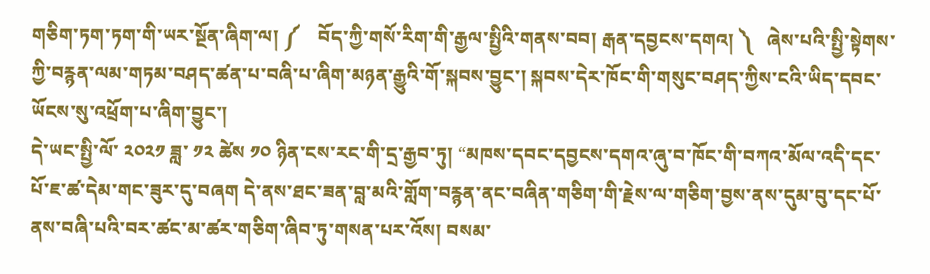གཅིག་ཏག་ཏག་གི་ཡར་སྔོན་ཞིག་ལ། ༼    བོད་ཀྱི་གསོ་རིག་གི་རྒྱལ་སྤྱིའི་གནས་བབ། རྒན་དབྱངས་དགའ། ༽   ཞེས་པའི་སྤྱི་སྟེགས་ཀྱི་བརྙན་ལམ་གཏམ་བཤད་ཚན་པ་བཞི་པ་ཞིག་མཉན་རྒྱུའི་གོ་སྐབས་བྱུང་། སྐབས་དེར་ཁོང་གི་གསུང་བཤད་ཀྱིས་ངའི་ཡིད་དབང་ཡོངས་སུ་འཕྲོག་པ་ཞིག་བྱུང་།
དེ་ཡང་སྤྱི་ལོ་ ༢༠༢༡ ཟླ་ ༡༢ ཚེས ༡༠ ཉིན་ངས་རང་གི་དྲ་རྒྱབ་ཏུ། “མཁས་དབང་དབྱངས་དགའ་ཞུ་བ་ཁོང་གི་བཀའ་མོལ་འདི་དང་པོ་ཇ་ཚ་དེམ་གང་ཟུར་དུ་བཞག དེ་ནས་ཐང་ཟན་བླ་མའི་གློག་བརྙན་ནང་བཞིན་གཅིག་གི་རྗེས་ལ་གཅིག་བྱས་ནས་དུམ་བུ་དང་པོ་ནས་བཞི་པའི་བར་ཚང་མ་ཚར་གཅིག་ཞིབ་ཏུ་གསན་པར་འོས། བསམ་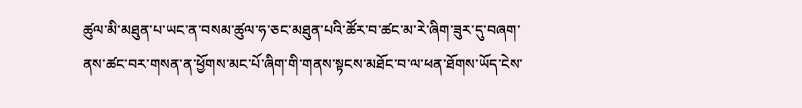ཚུལ་མི་མཐུན་པ་ཡང་ན་བསམ་ཚུལ་ཧ་ཅང་མཐུན་པའི་ཚོར་བ་ཚང་མ་རེ་ཞིག་ཟུར་དུ་བཞག་ནས་ཚང་བར་གསན་ན་ཕྱོགས་མང་པོ་ཞིག་གི་གནས་སྟངས་མཐོང་བ་ལ་ཕན་ཐོགས་ཡོད་ངེས་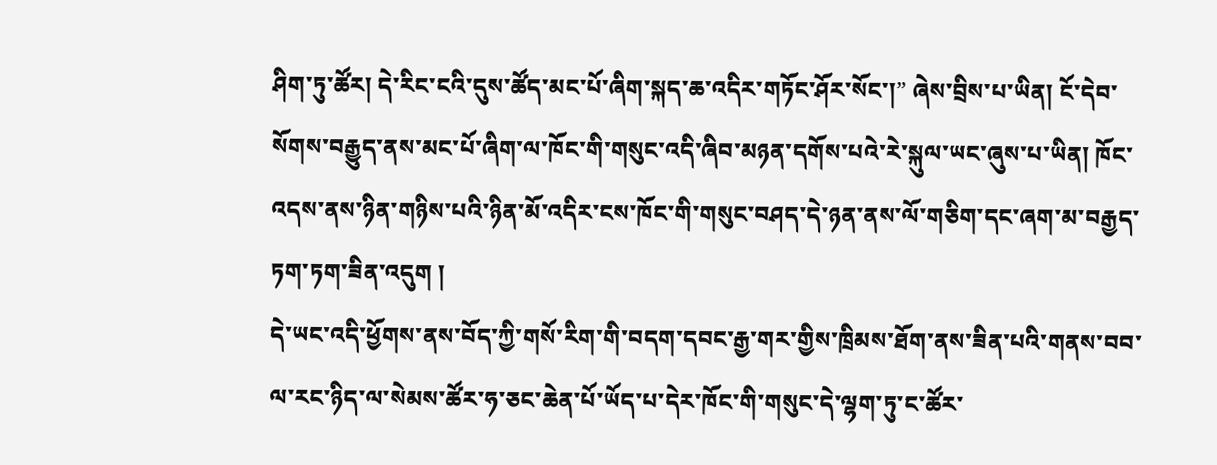ཤིག་ཏུ་ཚོར། དེ་རིང་ངའི་དུས་ཚོད་མང་པོ་ཞིག་སྐད་ཆ་འདིར་གཏོང་ཤོར་སོང་།” ཞེས་བྲིས་པ་ཡིན། ངོ་དེབ་སོགས་བརྒྱུད་ནས་མང་པོ་ཞིག་ལ་ཁོང་གི་གསུང་འདི་ཞིབ་མཉན་དགོས་པའེ་རེ་སྐུལ་ཡང་ཞུས་པ་ཡིན། ཁོང་འདས་ནས་ཉིན་གཉིས་པའི་ཉིན་མོ་འདིར་ངས་ཁོང་གི་གསུང་བཤད་དེ་ཉན་ནས་ལོ་གཅིག་དང་ཞག་མ་བརྒྱད་ཏག་ཏག་ཟིན་འདུག །
དེ་ཡང་འདི་ཕྱོགས་ནས་བོད་ཀྱི་གསོ་རིག་གི་བདག་དབང་རྒྱ་གར་གྱིས་ཁྲིམས་ཐོག་ནས་ཟིན་པའི་གནས་བབ་ལ་རང་ཉིད་ལ་སེམས་ཚོར་ཧ་ཅང་ཆེན་པོ་ཡོད་པ་དེར་ཁོང་གི་གསུང་དེ་ལྷག་ཏུ་ང་ཚོར་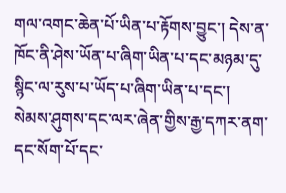གལ་འགང་ཆེན་པོ་ཡིན་པ་རྟོགས་བྱུང་། དེས་ན་ཁོང་ནི་ཤེས་ཡོན་པ་ཞིག་ཡིན་པ་དང་མཉམ་དུ་སྙིང་ལ་རུས་པ་ཡོད་པ་ཞིག་ཡིན་པ་དང་། སེམས་ཤུགས་དང་ལར་ཞེན་གྱིས་རྒྱ་དཀར་ནག་དང་སོག་པོ་དང་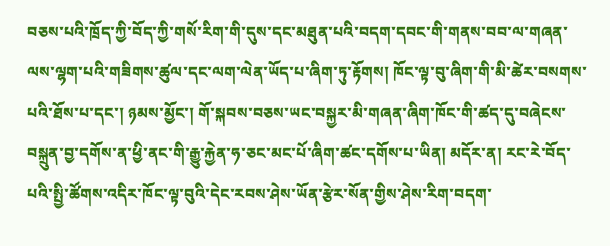བཅས་པའི་ཁྲོད་ཀྱི་བོད་ཀྱི་གསོ་རིག་གི་དུས་དང་མཐུན་པའི་བདག་དབང་གི་གནས་བབ་ལ་གཞན་ལས་ལྷག་པའི་གཟིགས་ཚུལ་དང་ལག་ལེན་ཡོད་པ་ཞིག་ཏུ་རྟོགས། ཁོང་ལྟ་བུ་ཞིག་གི་མི་ཚེར་བསགས་པའི་ཐོས་པ་དང་། ཉམས་མྱོང་། གོ་སྐབས་བཅས་ཡང་བསྐྱར་མི་གཞན་ཞིག་ཁོང་གི་ཚད་དུ་བཞེངས་བསྐྲུན་བྱ་དགོས་ན་ཕྱི་ནང་གི་རྒྱུ་རྐྱེན་ཧ་ཅང་མང་པོ་ཞིག་ཚང་དགོས་པ་ཡིན། མདོར་ན། རང་རེ་བོད་པའི་སྤྱི་ཚོགས་འདིར་ཁོང་ལྟ་བུའི་དེང་རབས་ཤེས་ཡོན་རྩེར་སོན་གྱིས་ཤེས་རིག་བདག་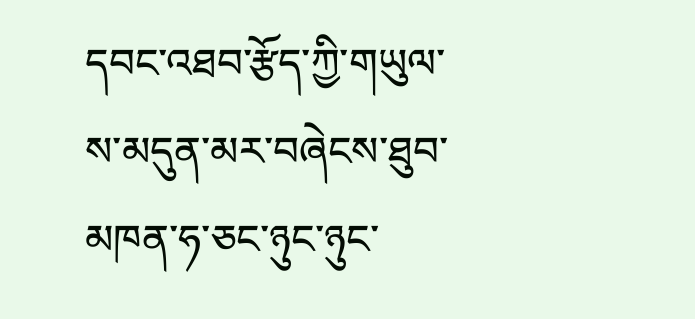དབང་འཐབ་རྩོད་ཀྱི་གཡུལ་ས་མདུན་མར་བཞེངས་ཐུབ་མཁན་ཧ་ཅང་ཉུང་ཉུང་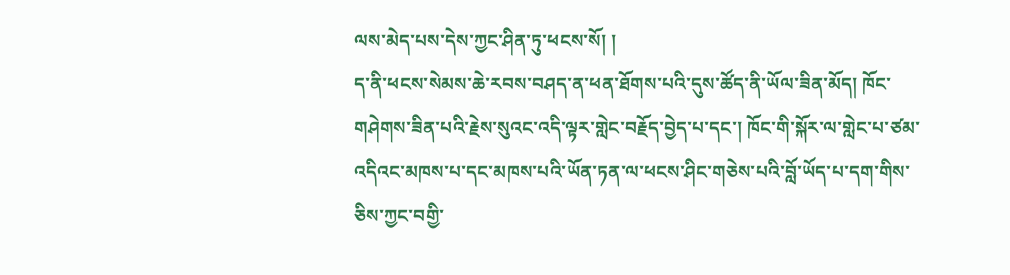ལས་མེད་པས་དེས་ཀྱང་ཤིན་ཏུ་ཕངས་སོ། །
ད་ནི་ཕངས་སེམས་ཆེ་རབས་བཤད་ན་ཕན་ཐོགས་པའི་དུས་ཚོད་ནི་ཡོལ་ཟིན་མོད། ཁོང་གཤེགས་ཟིན་པའི་རྗེས་སུའང་འདི་ལྟར་གླེང་བརྗོད་བྱེད་པ་དང་། ཁོང་གི་སྐོར་ལ་གླེང་པ་ཙམ་འདིའང་མཁས་པ་དང་མཁས་པའི་ཡོན་ཏན་ལ་ཕངས་ཤིང་གཅེས་པའི་བློ་ཡོད་པ་དག་གིས་ཅིས་ཀྱང་བགྱི་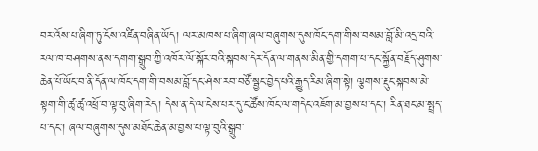བར་འོས་པ་ཞིག་ཏུ་ངོས་འཛིན་བཞིན་ཡོད། ལར་མཁས་པ་ཞིག་ཞལ་བཞུགས་དུས་ཁོང་དག་གིས་བསམ་བློ་མི་འདྲ་བའི་རལ་ཁ་བཤགས་ནས་དགག་སྒྲུབ་ཀྱི་འཁོར་ལོ་སྐོར་བའི་སྐབས་དེར་དོན་ལ་གནས་མིན་གྱི་དགག་པ་དང་སྐྱོན་བརྗོད་ཤུགས་ཆེན་པོ་ཡོང་བ་ནི་དོན་ལ་ཁོང་དག་གི་བསམ་བློ་དང་ཤེས་རབ་བཙོ་སྦྱང་བྱེད་པའི་རྒྱུད་རིམ་ཞིག་སྟེ། ལྕགས་རྡུང་སྐབས་མེ་སྟག་གི་ཚྭ་ཚྭ་འཕྲོ་བ་ལྟ་བུ་ཞིག་རེད། དེས་ན་དེ་ལ་ངེས་པར་དུ་ང་ཚོས་ཁོང་ལ་གདེང་འཇོག་མ་བྱས་པ་དང་། རིན་ཐང་མ་སྤྲད་པ་དང་། ཞལ་བཞུགས་དུས་མཐོང་ཆེན་མ་བྱས་པ་ལྟ་བུའི་སྒྲུབ་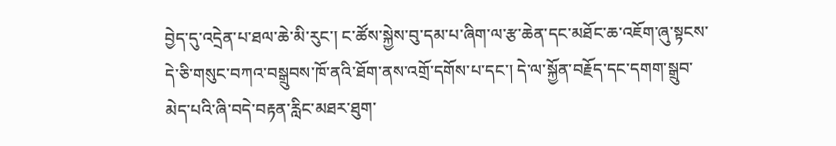བྱེད་དུ་འདྲེན་པ་ཐལ་ཆེ་མི་རུང་། ང་ཚོས་སྐྱེས་བུ་དམ་པ་ཞིག་ལ་རྩ་ཆེན་དང་མཐོང་ཆ་འཇོག་ཞུ་སྟངས་དེ་ཅི་གསུང་བཀའ་བསྒྲུབས་ཁོ་ནའི་ཐོག་ནས་འགྲོ་དགོས་པ་དང་། དེ་ལ་སྐྱོན་བརྗོད་དང་དགག་སྒྲུབ་མེད་པའི་ཞི་བདེ་བརྟན་རླིང་མཐར་ཐུག་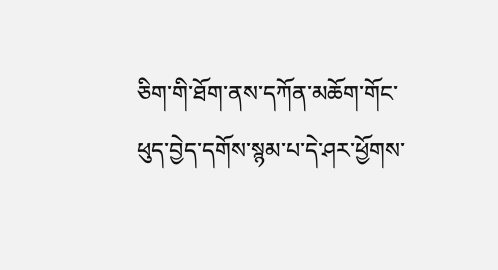ཅིག་གི་ཐོག་ནས་དཀོན་མཆོག་གོང་ཕུད་བྱེད་དགོས་སྙམ་པ་དེ་ཤར་ཕྱོགས་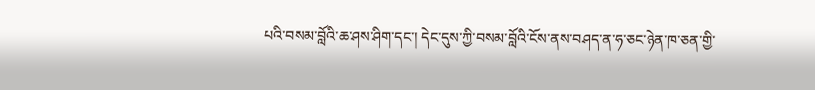པའི་བསམ་བློའི་ཆ་ཤས་ཤིག་དང་། དེང་དུས་ཀྱི་བསམ་བློའི་ངོས་ནས་བཤད་ན་ཧ་ཅང་ཉེན་ཁ་ཅན་གྱི་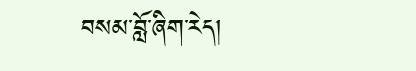བསམ་བློ་ཞིག་རེད།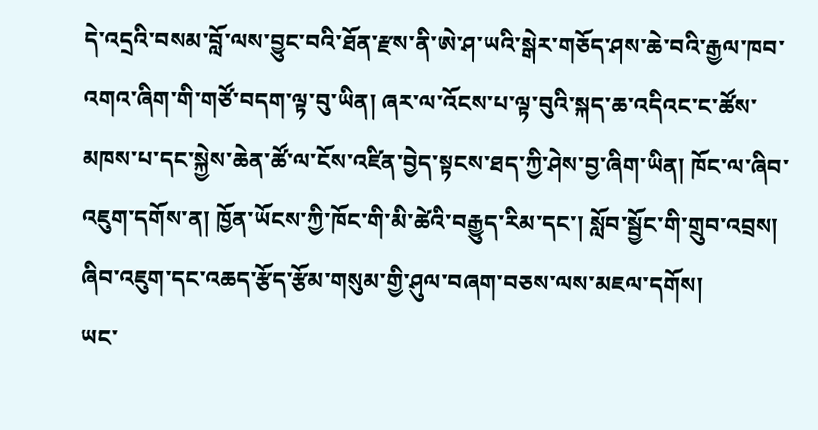དེ་འདྲའི་བསམ་བློ་ལས་བྱུང་བའི་ཐོན་རྫས་ནི་ཨེ་ཤ་ཡའི་སྒེར་གཅོད་ཤས་ཆེ་བའི་རྒྱལ་ཁབ་འགའ་ཞིག་གི་གཙོ་བདག་ལྟ་བུ་ཡིན། ཞར་ལ་འོངས་པ་ལྟ་བུའི་སྐད་ཆ་འདིའང་ང་ཚོས་མཁས་པ་དང་སྐྱེས་ཆེན་ཚོ་ལ་ངོས་འཛིན་བྱེད་སྟངས་ཐད་ཀྱི་ཤེས་བྱ་ཞིག་ཡིན། ཁོང་ལ་ཞིབ་འཇུག་དགོས་ན། ཁྱོན་ཡོངས་ཀྱི་ཁོང་གི་མི་ཚེའི་བརྒྱུད་རིམ་དང་། སློབ་སྦྱོང་གི་གྲུབ་འབྲས། ཞིབ་འཇུག་དང་འཆད་རྩོད་རྩོམ་གསུམ་གྱི་ཤུལ་བཞག་བཅས་ལས་མཇལ་དགོས།
ཡང་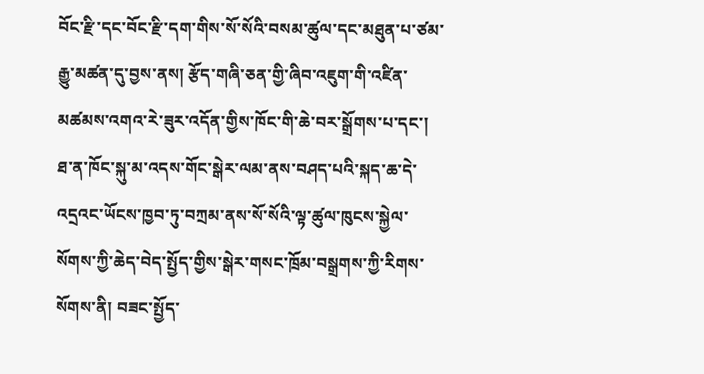བོང་རྫི་དང་བོང་རྫི་དག་གིས་སོ་སོའི་བསམ་ཚུལ་དང་མཐུན་པ་ཙམ་རྒྱུ་མཚན་དུ་བྱས་ནས། རྩོད་གཞི་ཅན་གྱི་ཞིབ་འཇུག་གི་འཛིན་མཚམས་འགའ་རེ་ཟུར་འདོན་གྱིས་ཁོང་གི་ཆེ་བར་སྒྲོགས་པ་དང་། ཐ་ན་ཁོང་སྐུ་མ་འདས་གོང་སྒེར་ལམ་ནས་བཤད་པའི་སྐད་ཆ་དེ་འདྲའང་ཡོངས་ཁྱབ་ཏུ་བཀྲམ་ནས་སོ་སོའི་ལྟ་ཚུལ་ཁུངས་སྐྱེལ་སོགས་ཀྱི་ཆེད་བེད་སྤྱོད་གྱིས་སྒེར་གསང་ཁྲོམ་བསྒྲགས་ཀྱི་རིགས་སོགས་ནི། བཟང་སྤྱོད་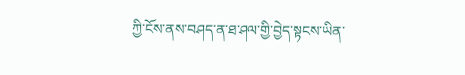ཀྱི་ངོས་ནས་བཤད་ན་ཐ་ཤལ་གྱི་བྱེད་སྟངས་ཡིན་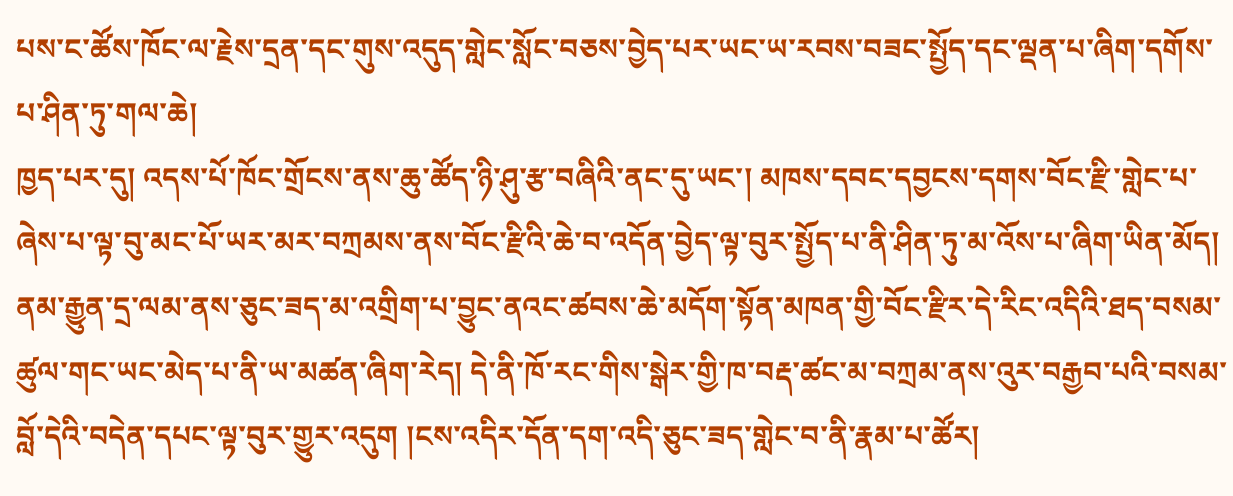པས་ང་ཚོས་ཁོང་ལ་རྗེས་དྲན་དང་གུས་འདུད་གླེང་སློང་བཅས་བྱེད་པར་ཡང་ཡ་རབས་བཟང་སྤྱོད་དང་ལྡན་པ་ཞིག་དགོས་པ་ཤིན་ཏུ་གལ་ཆེ།
ཁྱད་པར་དུ། འདས་པོ་ཁོང་གྲོངས་ནས་ཆུ་ཚོད་ཉི་ཤུ་རྩ་བཞིའི་ནང་དུ་ཡང་། མཁས་དབང་དབྱངས་དགས་བོང་རྫི་གླེང་པ་ཞེས་པ་ལྟ་བུ་མང་པོ་ཡར་མར་བཀྲམས་ནས་བོང་རྫིའི་ཆེ་བ་འདོན་བྱེད་ལྟ་བུར་སྤྱོད་པ་ནི་ཤིན་ཏུ་མ་འོས་པ་ཞིག་ཡིན་མོད། ནམ་རྒྱུན་དྲ་ལམ་ནས་ཅུང་ཟད་མ་འགྲིག་པ་བྱུང་ནའང་ཚབས་ཆེ་མདོག་སྟོན་མཁན་གྱི་བོང་རྫིར་དེ་རིང་འདིའི་ཐད་བསམ་ཚུལ་གང་ཡང་མེད་པ་ནི་ཡ་མཚན་ཞིག་རེད། དེ་ནི་ཁོ་རང་གིས་སྒེར་གྱི་ཁ་བརྡ་ཚང་མ་བཀྲམ་ནས་འུར་བརྒྱབ་པའི་བསམ་བློ་དེའི་བདེན་དཔང་ལྟ་བུར་གྱུར་འདུག །ངས་འདིར་དོན་དག་འདི་ཅུང་ཟད་གླེང་བ་ནི་རྣམ་པ་ཚོར།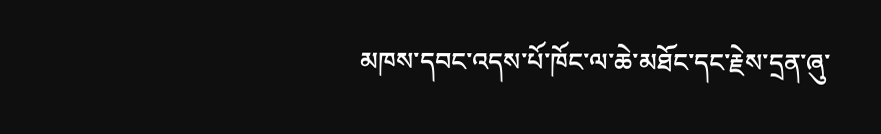མཁས་དབང་འདས་པོ་ཁོང་ལ་ཆེ་མཐོང་དང་རྗེས་དྲན་ཞུ་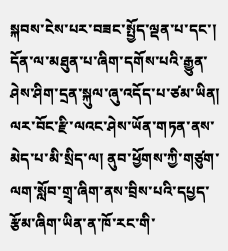སྐབས་ངེས་པར་བཟང་སྤྱོད་ལྡན་པ་དང་། དོན་ལ་མཐུན་པ་ཞིག་དགོས་པའི་རྒྱུན་ཤེས་ཤིག་དྲན་སྐུལ་ཞུ་འདོད་པ་ཙམ་ཡིན།
ལར་བོང་རྫི་ལའང་ཤེས་ཡོན་གཏན་ནས་མེད་པ་མི་སྲིད་ལ། ནུབ་ཕྱོགས་ཀྱི་གཙུག་ལག་སློབ་གྲྭ་ཞིག་ནས་བྲིས་པའི་དཔྱད་རྩོམ་ཞིག་ཡིན་ན་ཁོ་རང་གི་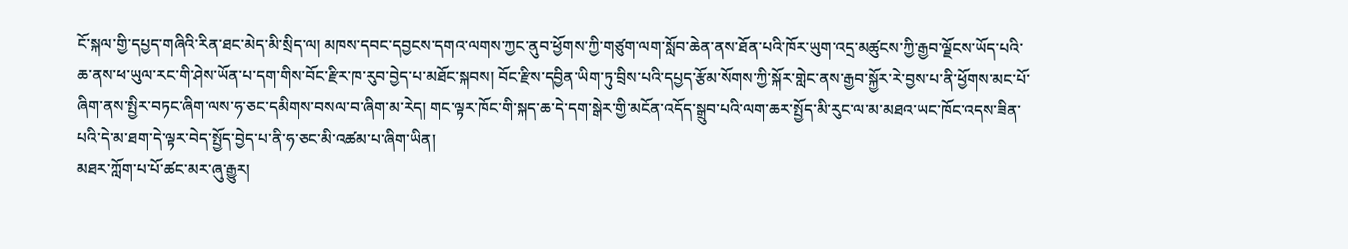ངོ་སྐལ་གྱི་དཔྱད་གཞིའི་རིན་ཐང་མེད་མི་སྲིད་ལ། མཁས་དབང་དབྱངས་དགའ་ལགས་ཀྱང་ནུབ་ཕྱོགས་ཀྱི་གཙུག་ལག་སློབ་ཆེན་ནས་ཐོན་པའི་ཁོར་ཡུག་འདྲ་མཚུངས་ཀྱི་རྒྱབ་ལྗོངས་ཡོད་པའི་ཆ་ནས་ཕ་ཡུལ་རང་གི་ཤེས་ཡོན་པ་དག་གིས་བོང་རྫིར་ཁ་རུབ་བྱེད་པ་མཐོང་སྐབས། བོང་རྫིས་དབྱིན་ཡིག་ཏུ་བྲིས་པའི་དཔྱད་རྩོམ་སོགས་ཀྱི་སྐོར་གླེང་ནས་རྒྱབ་སྐྱོར་རེ་བྱས་པ་ནི་ཕྱོགས་མང་པོ་ཞིག་ནས་སྤྱིར་བཏང་ཞིག་ལས་ཧ་ཅང་དམིགས་བསལ་བ་ཞིག་མ་རེད། གང་ལྟར་ཁོང་གི་སྐད་ཆ་དེ་དག་སྒེར་གྱི་མངོན་འདོད་སྒྲུབ་པའི་ལག་ཆར་སྤྱོད་མི་རུང་ལ་མ་མཐའ་ཡང་ཁོང་འདས་ཟིན་པའི་དེ་མ་ཐག་དེ་ལྟར་བེད་སྤྱོད་བྱེད་པ་ནི་ཧ་ཅང་མི་འཚམ་པ་ཞིག་ཡིན།
མཐར་ཀློག་པ་པོ་ཚང་མར་ཞུ་རྒྱུར།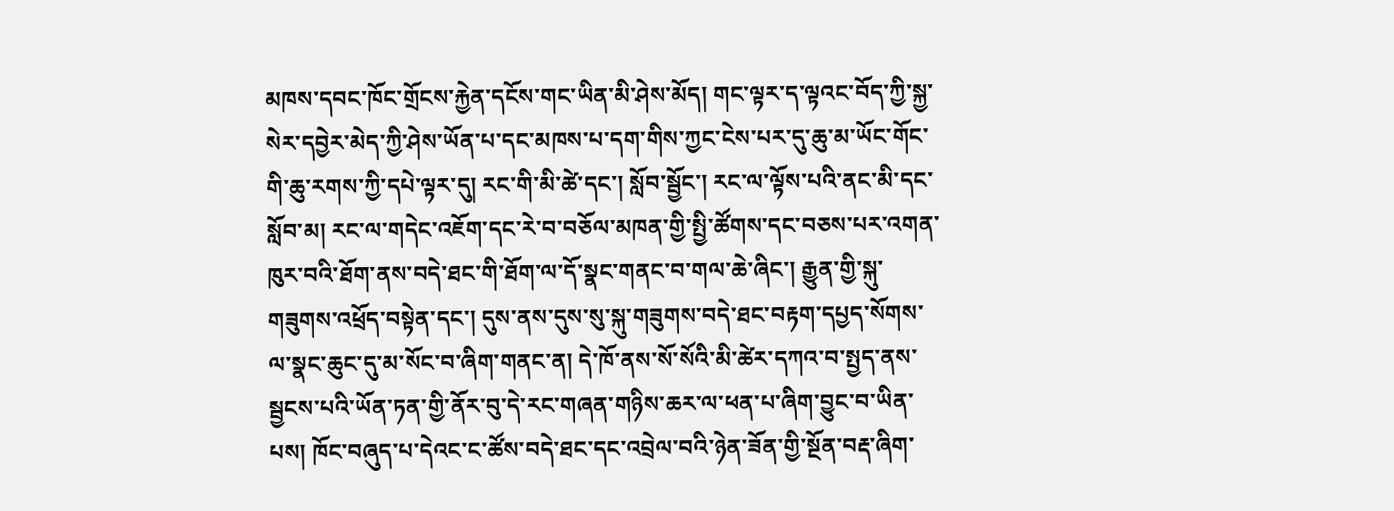མཁས་དབང་ཁོང་གྲོངས་རྐྱེན་དངོས་གང་ཡིན་མི་ཤེས་མོད། གང་ལྟར་ད་ལྟའང་བོད་ཀྱི་སྐྱ་སེར་དབྱེར་མེད་ཀྱི་ཤེས་ཡོན་པ་དང་མཁས་པ་དག་གིས་ཀྱང་ངེས་པར་དུ་ཆུ་མ་ཡོང་གོང་གི་ཆུ་རགས་ཀྱི་དཔེ་ལྟར་དུ། རང་གི་མི་ཚེ་དང་། སློབ་སྦྱོང་། རང་ལ་ལྟོས་པའི་ནང་མི་དང་སློབ་མ། རང་ལ་གདེང་འཇོག་དང་རེ་བ་བཅོལ་མཁན་གྱི་སྤྱི་ཚོགས་དང་བཅས་པར་འགན་ཁུར་བའི་ཐོག་ནས་བདེ་ཐང་གི་ཐོག་ལ་དོ་སྣང་གནང་བ་གལ་ཆེ་ཞིང་། རྒྱུན་གྱི་སྐུ་གཟུགས་འཕྲོད་བསྟེན་དང་། དུས་ནས་དུས་སུ་སྐུ་གཟུགས་བདེ་ཐང་བརྟག་དཔྱད་སོགས་ལ་སྣང་ཆུང་དུ་མ་སོང་བ་ཞིག་གནང་ན། དེ་ཁོ་ནས་སོ་སོའི་མི་ཚེར་དཀའ་བ་སྤྱད་ནས་སྦྱངས་པའི་ཡོན་ཏན་གྱི་ནོར་བུ་དེ་རང་གཞན་གཉིས་ཆར་ལ་ཕན་པ་ཞིག་བྱུང་བ་ཡིན་པས། ཁོང་བཞུད་པ་དེའང་ང་ཚོས་བདེ་ཐང་དང་འབྲེལ་བའི་ཉེན་ཟོན་གྱི་སྔོན་བརྡ་ཞིག་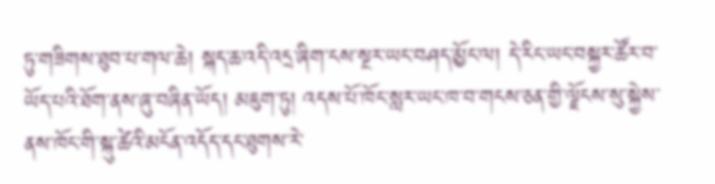ཏུ་གཟིགས་ཐུབ་པ་གལ་ཆེ། སྐད་ཆ་འདི་འདྲ་ཞིག་ངས་སྔར་ཡང་བཤད་མྱོང་ལ། དེ་རིང་ཡང་བསྐྱར་ཚོར་བ་ཡོད་པའི་ཐོག་ནས་ཞུ་བཞིན་ཡོད། མཇུག་ཏུ། འདས་པོ་ཁོང་སླར་ཡང་ཁ་བ་གངས་ཅན་གྱི་ལྗོངས་སུ་སྐྱེས་ནས་ཁོང་གི་སྐུ་ཚེའི་མངོན་འདོད་དང་ཐུགས་རེ་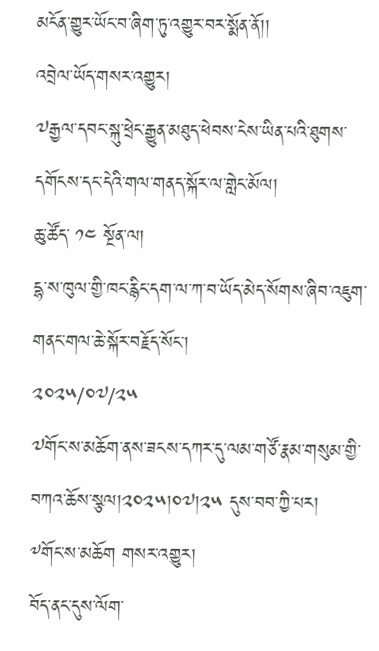མངོན་གྱུར་ཡོང་བ་ཞིག་ཏུ་འགྱུར་བར་སྨོན་ནོ།།
འབྲེལ་ཡོད་གསར་འགྱུར།
༧རྒྱལ་དབང་སྐུ་ཕྲེང་རྒྱུན་མཐུད་ཕེབས་ངེས་ཡིན་པའི་ཐུགས་དགོངས་དང་དེའི་གལ་གནད་སྐོར་ལ་གླེང་མོལ།
ཆུ་ཚོད་ ༡༤ སྔོན་ལ།
དྷ་ས་ཁུལ་གྱི་ཁང་རྙིང་དག་ལ་ཀ་བ་ཡོད་མེད་སོགས་ཞིབ་འཇུག་གནང་གལ་ཆེ་སྐོར་བརྗོད་སོང་།
༢༠༢༥/༠༧/༢༥
༧གོང་ས་མཆོག་ནས་ཟངས་དཀར་དུ་ལམ་གཙོ་རྣམ་གསུམ་གྱི་བཀའ་ཆོས་སྩལ།༢༠༢༥།༠༧།༢༥ དུས་བབ་ཀྱི་པར།
༸གོང་ས་མཆོག གསར་འགྱུར།
བོད་ནང་དུས་ལོག་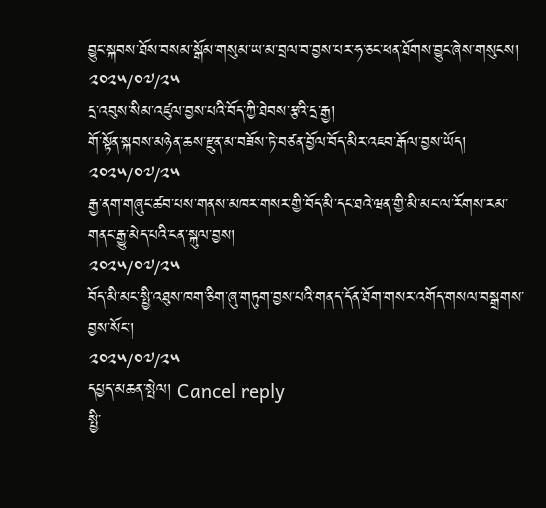བྱུང་སྐབས་ཐོས་བསམ་སྒོམ་གསུམ་ཡ་མ་བྲལ་བ་བྱས་པར་ཧ་ཅང་ཕན་ཐོགས་བྱུང་ཞེས་གསུངས།
༢༠༢༥/༠༧/༢༥
དྲ་འབུས་སིམ་འཛུལ་བྱས་པའི་བོད་ཀྱི་ཐེབས་རྩའི་དྲ་རྒྱ།
གོ་སྟོན་སྐབས་མཉེན་ཆས་རྫུན་མ་བཟོས་ཏེ་བཙན་བྱོལ་བོད་མིར་འཇབ་རྒོལ་བྱས་ཡོད།
༢༠༢༥/༠༧/༢༥
རྒྱ་ནག་གཞུང་ཚབ་པས་གནས་མཁར་གསར་གྱི་བོད་མི་དང་ཐའེ་ཝན་གྱི་མི་མང་ལ་རོགས་རམ་གནང་རྒྱུ་མེད་པའི་ངན་སྐུལ་བྱས།
༢༠༢༥/༠༧/༢༥
བོད་མི་མང་སྤྱི་འཐུས་ཁག་ཅིག་ཞུ་གཏུག་བྱས་པའི་གནད་དོན་ཐོག་གསར་འགོད་གསལ་བསྒྲགས་བྱས་སོང་།
༢༠༢༥/༠༧/༢༥
དཔྱད་མཆན་སྤེལ། Cancel reply
སྤྱི་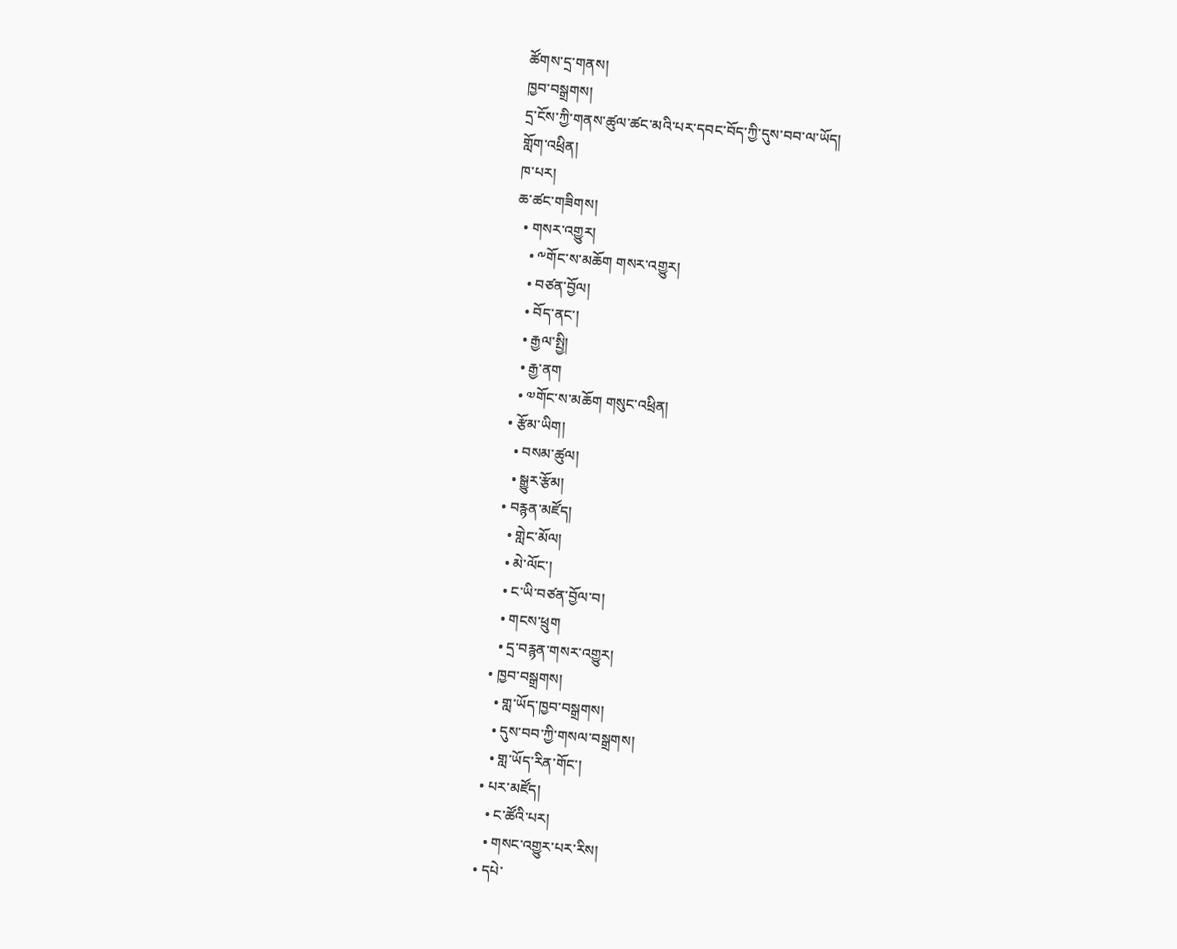ཚོགས་དྲ་གནས།
ཁྱབ་བསྒྲགས།
དྲ་ངོས་ཀྱི་གནས་ཚུལ་ཚང་མའི་པར་དབང་བོད་ཀྱི་དུས་བབ་ལ་ཡོད།
གློག་འཕྲིན།
ཁ་པར།
ཆ་ཚང་གཟིགས།
  • གསར་འགྱུར།
    • ༸གོང་ས་མཆོག གསར་འགྱུར།
    • བཙན་བྱོལ།
    • བོད་ནང་།
    • རྒྱལ་སྤྱི།
    • རྒྱ་ནག
    • ༧གོང་ས་མཆོག གསུང་འཕྲིན།
  • རྩོམ་ཡིག།
    • བསམ་ཚུལ།
    • སྒྱུར་རྩོམ།
  • བརྙན་མཛོད།
    • གླེང་མོལ།
    • མེ་ལོང་།
    • ང་ཡི་བཙན་བྱོལ་བ།
    • གངས་ཕྲུག
    • དྲ་བརྙན་གསར་འགྱུར།
  • ཁྱབ་བསྒྲགས།
    • གླ་ཡོད་ཁྱབ་བསྒྲགས།
    • དུས་བབ་ཀྱི་གསལ་བསྒྲགས།
    • གླ་ཡོད་རིན་གོང་།
  • པར་མཛོད།
    • ང་ཚོའི་པར།
    • གསང་འགྱུར་པར་རིས།
  • དཔེ་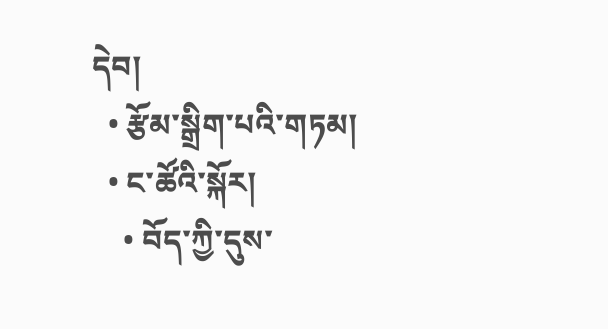དེབ།
  • རྩོམ་སྒྲིག་པའི་གཏམ།
  • ང་ཚོའི་སྐོར།
    • བོད་ཀྱི་དུས་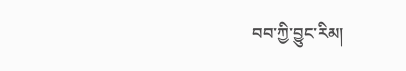བབ་ཀྱི་བྱུང་རིམ།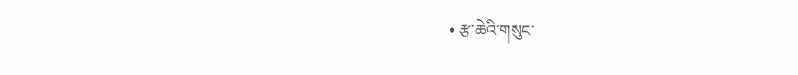• རྩ་ཆེའི་གསུང་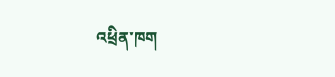འཕྲིན་ཁག